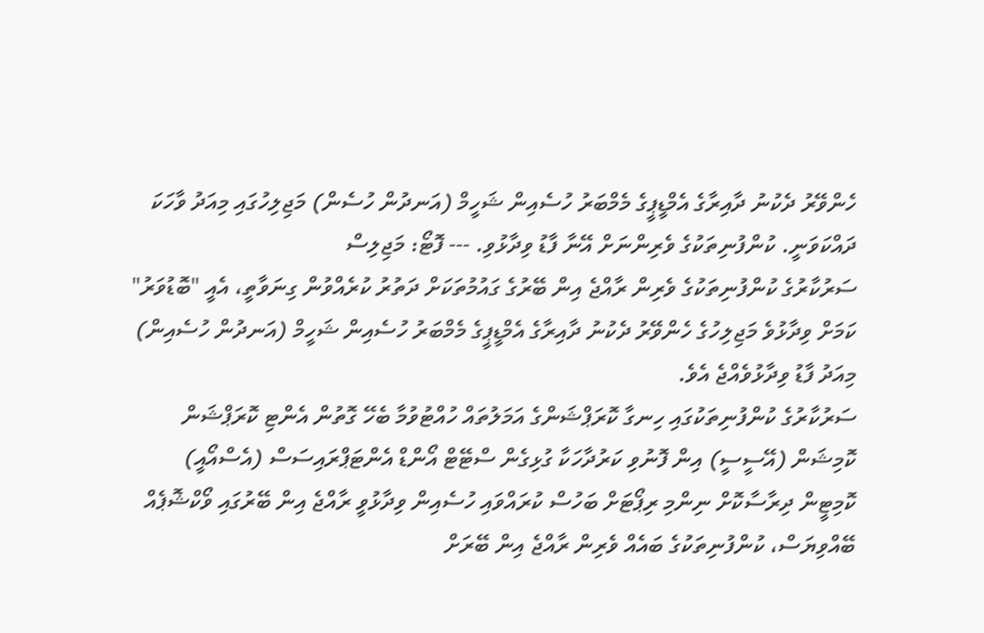ހެންވޭރު ދެކުނު ދާއިރާގެ އެމްޑީޕީގެ މެމްބަރު ހުސެއިން ޝަހީމް (އަނދުން ހުސެން) މަޖިލިހުގައި މިއަދު ވާހަކަ ދައްކަވަނީ. ކުންފުނިތަކުގެ ވެރިންނަށް އޭނާ ފާޑު ވިދާޅުވި. --- ފޮޓޯ: މަޖިލިސް
ސަރުކާރުގެ ކުންފުނިތަކުގެ ވެރިން ރާއްޖެ އިން ބޭރުގެ ގައުމުތަކަށް ދަތުރު ކުރެއްވުން ގިނަވާތީ، އެއީ "ބޮޑުވަރު" ކަމަށް ވިދާޅުވެ މަޖިލިހުގެ ހެންވޭރު ދެކުނު ދާއިރާގެ އެމްޑީޕީގެ މެމްބަރު ހުސެއިން ޝަހީމް (އަނދުން ހުސެއިން) މިއަދު ފާޑު ވިދާޅުވެއްޖެ އެވެ.
ސަރުކާރުގެ ކުންފުނިތަކުގައި ހިނގާ ކޮރަޕްޝަންގެ އަމަލުތައް ހުއްޓުވުމާ ބެހޭ ގޮތުން އެންޓި ކޮރަޕްޝަން ކޮމިޝަން (އޭސީސީ) އިން ފޮނުވި ކަރުދާހަކާ ގުޅިގެން ސްޓޭޓް އޯންޑް އެންޓަޕްރައިސަސް (އެސްއޯއީ) ކޮމިޓީން ދިރާސާކޮށް ނިންމި ރިޕޯޓަށް ބަހުސް ކުރައްވައި ހުސެއިން ވިދާޅުވީ ރާއްޖެ އިން ބޭރުގައި ވޯކްޝޮޕެއް ބޭއްވިޔަސް، ކުންފުނިތަކުގެ ބައެއް ވެރިން ރާއްޖެ އިން ބޭރަށް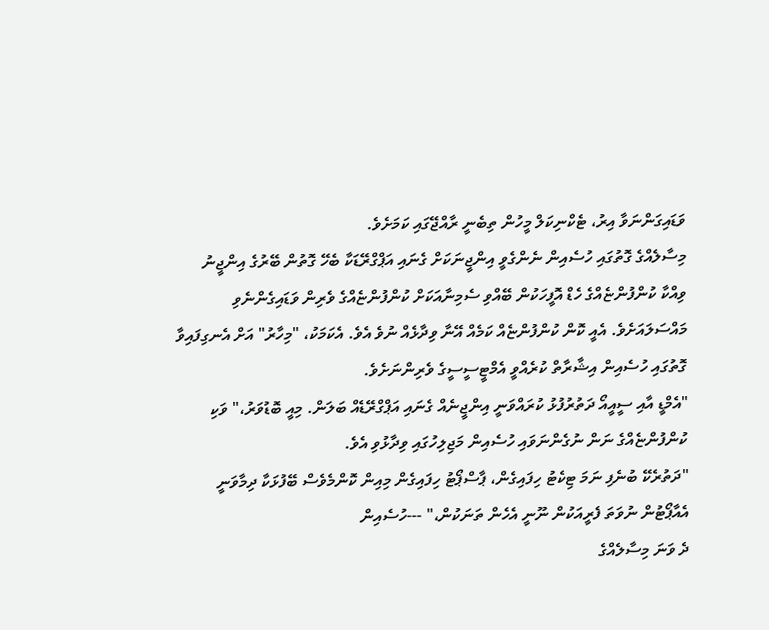ވަޑައިގަންނަވާ އިރު، ޓެކްނިކަލް މީހުން ތިބެނީ ރާއްޖޭގައި ކަމަށެވެ.
މިސާލެއްގެ ގޮތުގައި ހުސެއިން ނެންގެވީ އިންޖީނަކަށް ގެނައި އަޕްގްރޭޑަކާ ބެހޭ ގޮތުން ބޭރުގެ އިންޖީނު ވިއްކާ ކުންފުންޏެއްގެ ހެޑް އޮފީހަކުން ބޭއްވި ސެމިނާއަކަށް ކުންފުންޏެއްގެ ވެރިން ވަޑައިގެންނެވި މައްސަލައަށެވެ. އެއީ ކޮން ކުންފުންޏެއް ކަމެއް އޭނާ ވިދާޅެއް ނުވެ އެވެ. އެކަމަކު، "މިހާރު" އަށް އެނގިފައިވާ ގޮތުގައި ހުސެއިން އިޝާރާތް ކުރެއްވީ އެމްޓީސީސީގެ ވެރިންނަށެވެ.
"އެމްޑީ އާއި ސީއީއޯ ދަތުރުފުޅު ކުރައްވަނީ އިންޖީނެއް ގެނައި އަޕްގްރޭޑެއް ބަލަން. މިއީ ބޮޑުވަރު،" ވަކި ކުންފުންޏެއްގެ ނަން ނުގެންނަވައި ހުސެއިން މަޖިލިހުގައި ވިދާޅުވި އެވެ.
"ދަތުރެކޭ ބުނެފި ނަމަ ޓިކެޓު ހިފައިގެން، ޕާސްޕޯޓު ހިފައިގެން މިއިން ކޮންމެވެސް ބޭފުޅަކާ ދިމާވަނީ އެއާޕޯޓުން ނުވަތަ ފެރީއަކުން ނޫނީ އެހެން ތަނަކުން،" ---ހުސެއިން
ދެ ވަނަ މިސާލެއްގެ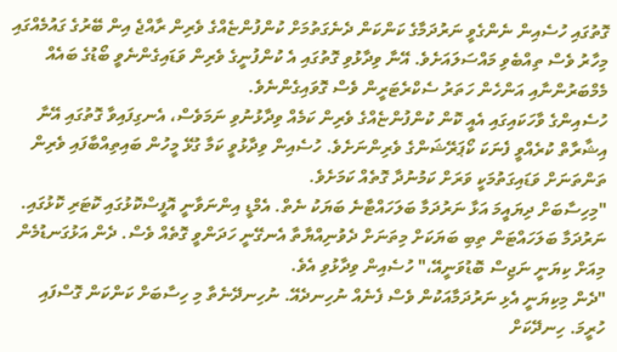ގޮތުގައި ހުސެއިން ނެންގެވީ ނަރުދަމާގެ ކަންކަން ދެނެގަތުމަށް ކުންފުންޏެއްގެ ވެރިން ރާއްޖެ އިން ބޭރުގެ ގައުމެއްގައި މިހާރު ވެސް ތިއްބެވި މައްސަލައަށެވެ. އޭނާ ވިދާޅުވި ގޮތުގައި އެ ކުންފުނީގެ ވެރިން ވަޑައިގެންނެވީ ބޯޑުގެ ބައެއް މެމްބަރުންނާއި އަންހެން ހަތަރު ސެކްރެޓަރީން ވެސް ގޮވައިގެންނެވެ.
ހުސެއިންގެ ވާހަކައިގައި އެއީ ކޮން ކުންފުންޏެއްގެ ވެރިން ކަމެއް ވިދާޅުނުވި ނަމަވެސް، އެނގިފައިވާ ގޮތުގައި އޭނާ އިޝާރާތް ކުރެއްވީ ފެނަކަ ކޯޕަރޭޝަންގެ ވެރިންނަށެވެ. ހުސެއިން ވިދާޅުވީ ކަމާ ގުޅޭ މީހުން ބައިތިއްބާފައި ވެރިން ތަންތަނަށް ވަޑައިގަތުމަކީ ވަރަށް ކަމުނުދާ ގޮތެއް ކަމަށެވެ.
"މިހިސާބަށް ދިޔައީމަ އަޅާ ނަރުދަމާ ބަލަހައްޓާނެ ބަޔަކު ނެތް. އެމްޑީ އިންނަވާނީ އޮފީސްކޮޅުގައި ކޮޓަރި ކޮޅުގައި. ނަރުދަމާ ބަލަހައްޓަން ތިބި ބަޔަކަށް މިތަނަށް ދެވުނިއްޔާތާ އެނގޭނީ ހަދަންވީ ގޮތެއް ވެސް. ދެން އަޅުގަނޑުމެން މިއަށް ކިޔަނީ ނަޖިސް ބޮޑުވަނީއޭ،" ހުސެއިން ވިދާޅުވި އެވެ.
"ދެން މިކިޔަނީ އެޅި ނަރުދަމާއަކުން ވެސް ފެނެއް ނުހިނދެއޭ. ނުހިނދޭނެތާ މި ހިސާބަށް ކަންކަން ގޮސްފައި ހުރީމަ. ހިނދޭކަށް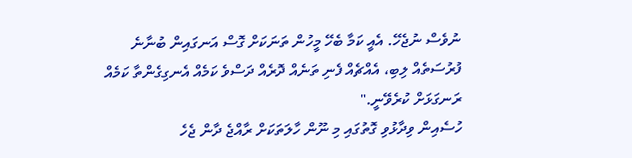ނުވެސް ނުޖެހޭ. އެއީ ކަމާ ބެހޭ މީހުން ތަނަކަށް ގޮސް އަނގައިން ބުނާނެ ފުރުސަތެއް ލިބި، އެއްޗެއް ފެނި ތަނެއް ދޮރެއް ދަސްވެ ކަމެއް އެނގިގެންތާ ކަމެއް ރަނގަޅަށް ކުރެވޭނީ."
ހުސެއިން ވިދާޅުވި ގޮތުގައި މި ނޫން ހާލަތަކަށް ރާއްޖެ ދާން ޖެހެ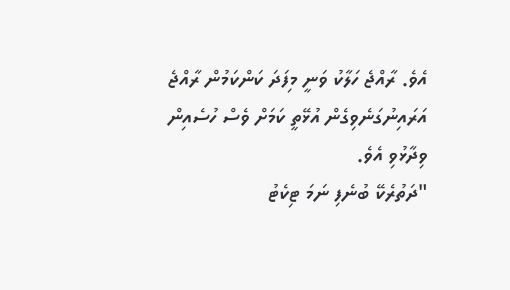އެވެ. ރާއްޖެ ހަލާކު ވަނީ މިފަދަ ކަންކަމުން ރާއްޖެ އަރައިނުގަނެވިގެން އުޅޭތީ ކަމަށް ވެސް ހުސެއިން ވިދާޅުވި އެވެ.
"ދަތުރެކޭ ބުނެފި ނަމަ ޓިކެޓު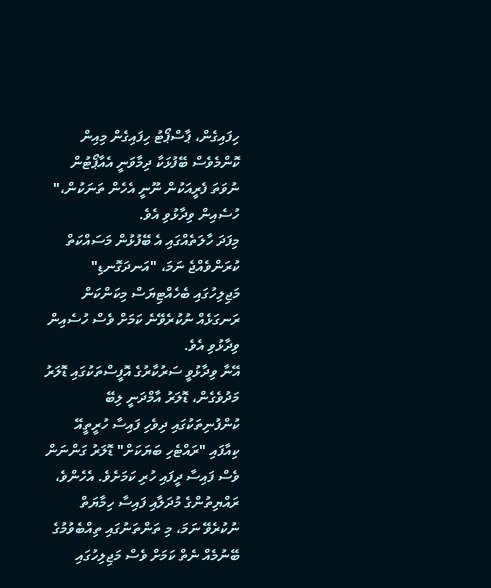ހިފައިގެން، ޕާސްޕޯޓު ހިފައިގެން މިއިން ކޮންމެވެސް ބޭފުޅަކާ ދިމާވަނީ އެއާޕޯޓުން ނުވަތަ ފެރީއަކުން ނޫނީ އެހެން ތަނަކުން،" ހުސެއިން ވިދާޅުވި އެވެ.
މިފަދަ ހާލަތެއްގައި އެ ބޭފުޅުން މަސައްކަތް ކުރަންވެއްޖެ ނަމަ، "އަނދަގޮނޑި" މަޖިލިހުގައި ބެހެއްޓިޔަސް މިކަންކަން ރަނގަޅެއް ނުކުރެވޭނެ ކަމަށް ވެސް ހުސެއިން ވިދާޅުވި އެވެ.
އޭނާ ވިދާޅުވީ ސަރުކާރުގެ އޮފީސްތަކުގައި ޑޮލަރު މަދުވެގެން، ޑޮލަރު އާމްދަނީ ލިބޭ ކުންފުނިތަކުގައި ދިވެހި ފައިސާ ހުރީތީއޭ ކިއާފައި "ރައްޓެހި ބަޔަކަށް" ޑޮލަރު ގަންނަން ވެސް ފައިސާ ދީފައި ހުރި ކަމަށެވެ. އެހެންވެ، ރައްޔިތުންގެ މުދަލާއި ފައިސާ ހިމާޔަތް ނުކުރެވޭ ނަމަ، މި ތަންތަނުގައި ތިއްބެވުމުގެ ބޭނުމެއް ނެތް ކަމަށް ވެސް މަޖިލިހުގައި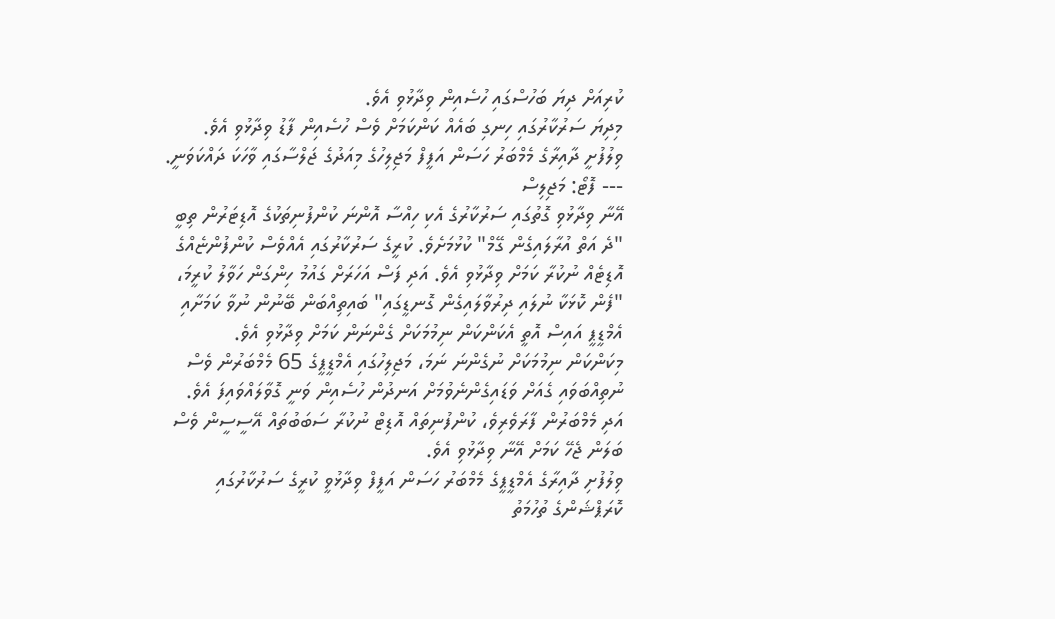ކުރިއަށް ދިޔަ ބަހުސްގައި ހުސެއިން ވިދާޅުވި އެވެ.
މިދިޔަ ސަރުކާރުގައި ހިނގި ބައެއް ކަންކަމަށް ވެސް ހުސެއިން ފާޑު ވިދާޅުވި އެވެ.
ވިލުފުށީ ދާއިރާގެ މެމްބަރު ހަސަން އަފީފް މަޖިލިހުގެ މިއަދުގެ ޖަލްސާގައި ވާހަކަ ދައްކަވަނީ. --- ފޮޓޯ: މަޖިލިސް
އޭނާ ވިދާޅުވި ގޮތުގައި ސަރުކާރުގެ އެކި ހިއްސާ އޮންނަ ކުންފުނިތަކުގެ އޮޑިޓަރުން ތިބީ "ދެ އަތް އުރާލައިގެން ގޭމް" ކުޅުމަށެވެ. ކުރީގެ ސަރުކާރުގައި އެއްވެސް ކުންފުންޏެއްގެ އޮޑިޓެއް ނުކުރާ ކަމަށް ވިދާޅުވި އެވެ. އަދި ފަސް އަހަރަށް ގައުމު ހިންގަން ހަވާލު ކުރީމަ، "ފެން ކޮޅަކާ ނުލައި ދިރުވާލައިގެން ގޮނޑީގައި" ބައިތިއްބަން ބޭނުން ނުވާ ކަމަށާއި އެމްޑީޕީ އައިސް އޮތީ އެކަންކަން ނިމުމަކަށް ގެންނަން ކަމަށް ވިދާޅުވި އެވެ.
މިކަންކަން ނިމުމަކަށް ނުގެންނަ ނަމަ، މަޖިލިހުގައި އެމްޑީޕީގެ 65 މެމްބަރުން ވެސް ނުތިއްބަވައި ގެއަށް ވަޑައިގެންނެވުމަށް އަނދުން ހުސެއިން ވަނީ ގޮވާލައްވައިފަ އެވެ. އަދި މެމްބަރުން ފާރަވެރިވެ، ކުންފުނިތައް އޮޑިޓް ނުކުރާ ސަބަބުތައް އޭސީސީން ވެސް ބަލަން ޖެހޭ ކަމަށް އޭނާ ވިދާޅުވި އެވެ.
ވިލުފުށި ދާއިރާގެ އެމްޑީޕީގެ މެމްބަރު ހަސަން އަފީފް ވިދާޅުވީ ކުރީގެ ސަރުކާރުގައި ކޮރަޕްޝަންގެ ތުހުމަތު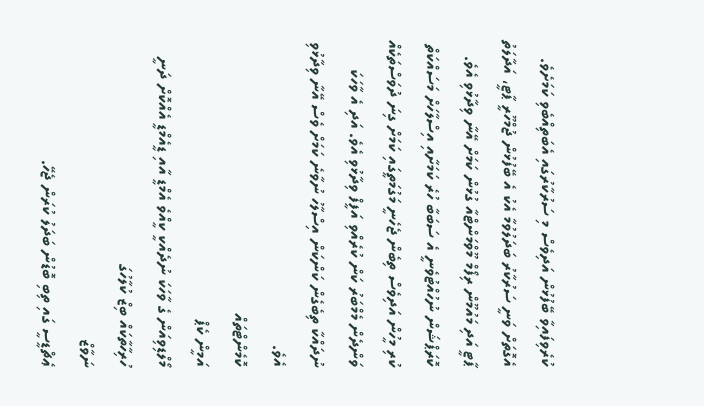ކުރެވިފައިވާ ބޭފުޅުން އަދިވެސް މި ސަރުކާރުގައި އެބަތިއްބެވި ކަމަށެވެ. އެގޮތަށް ވަނީ ސަރުކާރު ބަދަލުވުމާ އެކު އެ ބޭފުޅުން ޖުމްހޫރީ ޕާޓީ، އަދާލަތު ޕާޓީ އަދި މައުމޫން ރިފޯމް މޫވްމަންޓްއާ ގުޅުން ކަމަށް އޭނާ ވިދާޅުވި އެވެ.
ކޮރަޕްޝަން ނުހުއްޓުވެނީ އެ ސަބަބާ ހުރެ ކަމަށާއި އިސްލާހަށް މަސައްކަތް ކުރި މީހުން އަދިވެސް ތިބެން ޖެހެނީ މަގުމަތީގައި ކަމަށް ގިނަ ދުވަސްތަކެއް ވަންދެން މެމްބަރު ކަން ކުރެއްވި އަފީފް ވިދާޅުވި އެވެ. އަދި އެ ވާހަކަ ނުދައްކާ ތިބެގެން ކަންކަން އިސްލާހު ނުވާނެ ކަމަށް ވެސް އޭނާ ވިދާޅުވި އެވެ.
ކޮމެންޓްތައް
އަމީން ކެޕް
މޯލްޑިވިއަން ގެ ވާހަކަ ނުދެއްކީ ކީއްވެ އެމްޑީ އާއި ޑީއެމްޑީ އެއްކޮށް ދަނީ ހުރިހާތާކައް ބިޒް ކުލާހުގަ
ނަވާޒް
ޢެޗްޑީސީ ގައި ތިބި ބޮޑުން ބަދަލު ކުރަން ޖެހޭ.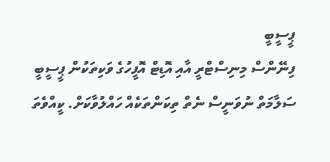ޕީސީބީ
ފިނޭންސް މިނިސްޓްރީ އާއި އޮޑިޓް އޮފީހުގެ ވަކިތަކުން ޕީސީބީ ސަލާމަތް ނުވަނީސް ނެތް ތިކަންތަކެއް ހައްލުވާކަށް. ކީއްވެތަ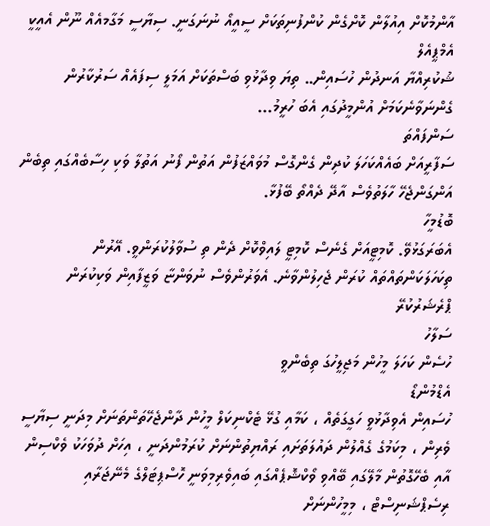އާންމުކޮށް އިއުލާން ކޮށްގެން ކުންފުނިތަކަށް ސީއީއޯ ނުނަގަނީ. ސިޔާސީ މަގާމއެއް ނޫން އެއީކީ
އެމްޕީއެލް
ޝުކުރިއްޔާ އަނދުން ހުސައިން.. ތިޔަ ވިދާޅުވި ބަސްތަކަށް އަމަލީ ސިފައެއް ސަރުކާރުން ގެންނަވާނެކަމަށް އުންމީދުގައި އެބަ ހުރީމު...
ސަންފައްތަ
ސަފާރީއަށް ބައެއްކަހަލަ ކުދިން ގެންގޮސް މުވައްޒަފުން އަތުން ފޯނު އަތުލާ ވަކި ހިސާބެއްގައި ތިބެން އަންގަންޖެހޭ ހާލަތުވެސް އާދޭ ދެއްތޯ ބޭފުޅާ.
ބޮޑުމީހާ
އެބަރަގަޅުވޭ. ކޮމިޓީއަށް ގެނެސް ކޮމިޓީ ލައިވްކޮށް ދެން ތި ސުވާލުކުރަންވީ. އޭރުން ތިކަހަލަކަންތައްތައް ކުރަން ޖެހިލުންވާނެ. އެވަރުންވެސް ނުވަންޏާ ވަޒީފާއިން ވަކިކުރަން ޕްރެޝަރުކުރޭ
ސަލާހު
ހުސެން ކަހަލަ މީހުން މަޖިލީހުގަ ތިބެންވީ
އެޑްމުންޑޯ
ހުސައިން އެވިދާޅުވީ ހަގީގަތެއް ، ކަމާއި ގުޅޭ ޓެކްނިކަލް މީހުން ދާންޖެހޭތަންތަނަށް މިދަނީ ސިޔާސީ ވެރިން ، މިކަމުގެ ގެއްލުން ދައުލަތަށައި ރައްޔިތުންނަށް ކުރަމުންދަނީ ، އިހަށް ދުވަހަކު ވެކްސިން އާއި ބެހޭގޮތުން މާލޭގައި ބޭއްވި ވޯކްޝޮޕެއްގައި ބައިވެރިމިވަނީ ހޮސްޕިޓަލްގެ މެނޭޖަރާއި ރިސެޕްޝަނިސްޓް ، މިމީހުންނަށް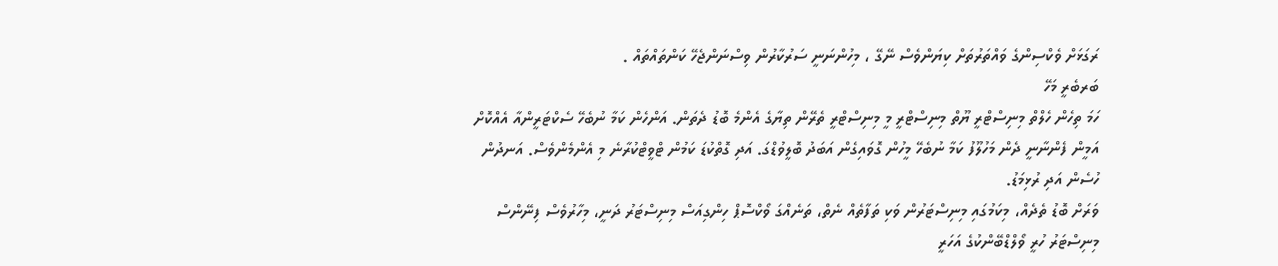ރަގަޅަށް ވެކްސިންގެ ވައްތަރުތަށް ކިޔަންވެސް ނޭގޭ ، މިހުންނަނީ ސަރުކާރުން ވިސްނަންޖެހޭ ކަންތައްތައް .
ބަރބެރީ މަހޭ
ހަމަ ތިހެން ހެލްތް މިނިސްޓްރީ ޔޫތް މިނިސްޓްރީ މީ މިނިސްޓްރީ ތެރޭން ތިޔާގެ އެންމެ ބޮޑު ދެތަން. އަންހެން ކަމާ ނުބެހޭ ސެކްޓަރީންއާ އެއްކޮށް އަމީން ފެންނާނީ ދެން މަހުލޫފު ކަމާ ނުބެހޭ މީހުން ގޮވައިގެން އަބަދު ބޮލީވުޑްގަ. އަދި ގޮތްކުޑަ ކަމުން ޓްވީޓްކުރާނެ މި އެންމެންވެސް. އަނދުން ހުސެން އަދި ރުޅިމަޑު.
ވަރަށް ބޮޑު ތެދެއް، މިކަމުގައި މިނިސްޓަރުން ވަކި ތަފާތެއް ނެތް، ތަނެއްގަ ވޯކްސޮޕް ހިންގިއަސް މިނިސްޓަރު ދަނީ، މިހާރުވެސް ފިނޭންސް މިނިސްޓަރު ހުރީ ވޯލްޑްބޭންކުގެ އަހަރީ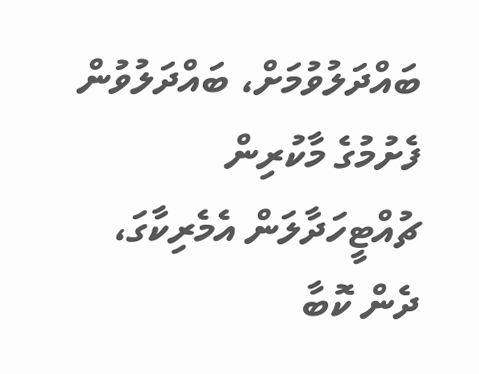ބައްދަލުވުމަށް، ބައްދަލުވުން ފެށުމުގެ މާކުރިން ޗުއްޓީހަދާލަން އެމެރިކާގަ، ދެން ކޮބާ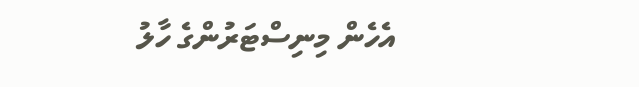އެހެން މިނިސްޓަރުންގެ ހާލު